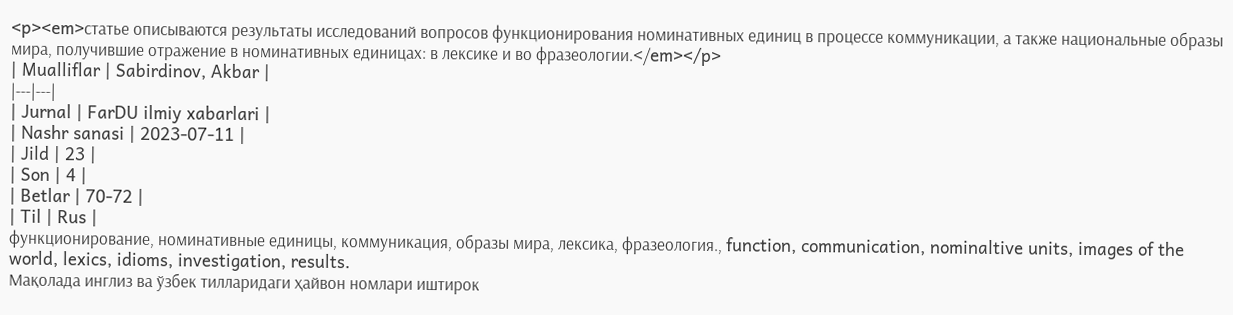<p><em>статье описываются результаты исследований вопросов функционирования номинативных единиц в процессе коммуникации, а также национальные образы мира, получившие отражение в номинативных единицах: в лексике и во фразеологии.</em></p>
| Mualliflar | Sabirdinov, Akbar |
|---|---|
| Jurnal | FarDU ilmiy xabarlari |
| Nashr sanasi | 2023-07-11 |
| Jild | 23 |
| Son | 4 |
| Betlar | 70-72 |
| Til | Rus |
функционирование, номинативные единицы, коммуникация, образы мира, лексика, фразеология., function, communication, nominaltive units, images of the world, lexics, idioms, investigation, results.
Мақолада инглиз ва ўзбек тилларидаги ҳайвон номлари иштирок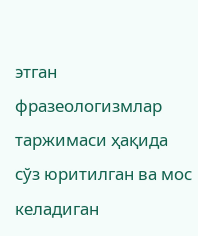этган фразеологизмлар таржимаси ҳақида сўз юритилган ва мос келадиган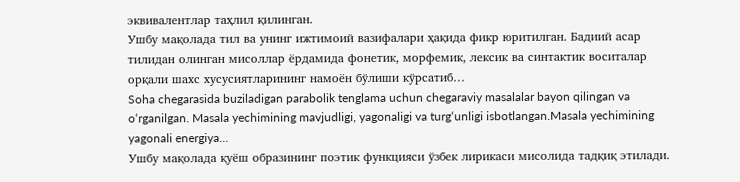эквивалентлар таҳлил қилинган.
Ушбу мақолада тил ва унинг ижтимоий вазифалари ҳақида фикр юритилган. Бадиий асар тилидан олинган мисоллар ёрдамида фонетик, морфемик, лексик ва синтактик воситалар орқали шахс хусусиятларининг намоён бўлиши кўрсатиб…
Soha chegarasida buziladigan parabolik tenglama uchun chegaraviy masalalar bayon qilingan va o‘rganilgan. Masala yechimining mavjudligi, yagonaligi va turg‘unligi isbotlangan.Masala yechimining yagonali energiya…
Ушбу мақолада қуёш образининг поэтик функцияси ўзбек лирикаси мисолида тадқиқ этилади.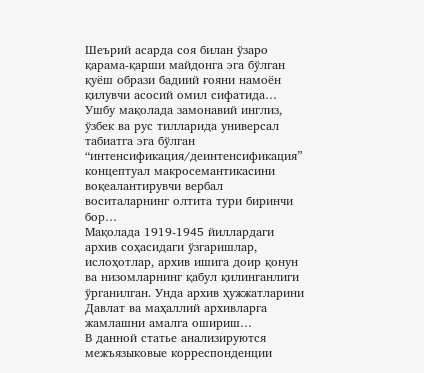Шеърий асарда соя билан ўзаро қарама-қарши майдонга эга бўлган қуёш образи бадиий ғояни намоён қилувчи асосий омил сифатида…
Ушбу мақолада замонавий инглиз, ўзбек ва рус тилларида универсал табиатга эга бўлган “интенсификация/деинтенсификация” концептуал макросемантикасини воқеалантирувчи вербал воситаларнинг олтита тури биринчи бор…
Мақолада 1919-1945 йиллардаги архив соҳасидаги ўзгаришлар, ислоҳотлар, архив ишига доир қонун ва низомларнинг қабул қилинганлиги ўрганилган. Унда архив ҳужжатларини Давлат ва маҳаллий архивларга жамлашни амалга ошириш…
В данной статье анализируются межъязыковые корреспонденции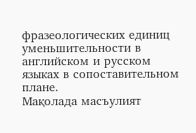фразеологических единиц уменьшительности в английском и русском языках в сопоставительном плане.
Мақолада масъулият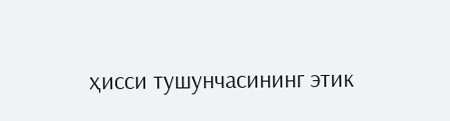ҳисси тушунчасининг этик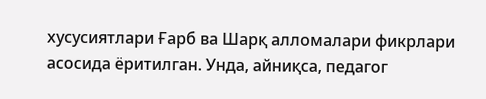хусусиятлари Ғарб ва Шарқ алломалари фикрлари асосида ёритилган. Унда, айниқса, педагог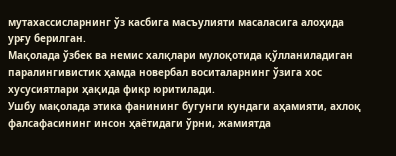мутахассисларнинг ўз касбига масъулияти масаласига алоҳида урғу берилган.
Мақолада ўзбек ва немис халқлари мулоқотида қўлланиладиган паралингивистик ҳамда новербал воситаларнинг ўзига хос хусусиятлари ҳақида фикр юритилади.
Ушбу мақолада этика фанининг бугунги кундаги аҳамияти, ахлоқ фалсафасининг инсон ҳаётидаги ўрни, жамиятда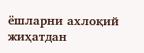ёшларни ахлоқий жиҳатдан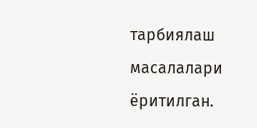тарбиялаш масалалари ёритилган.